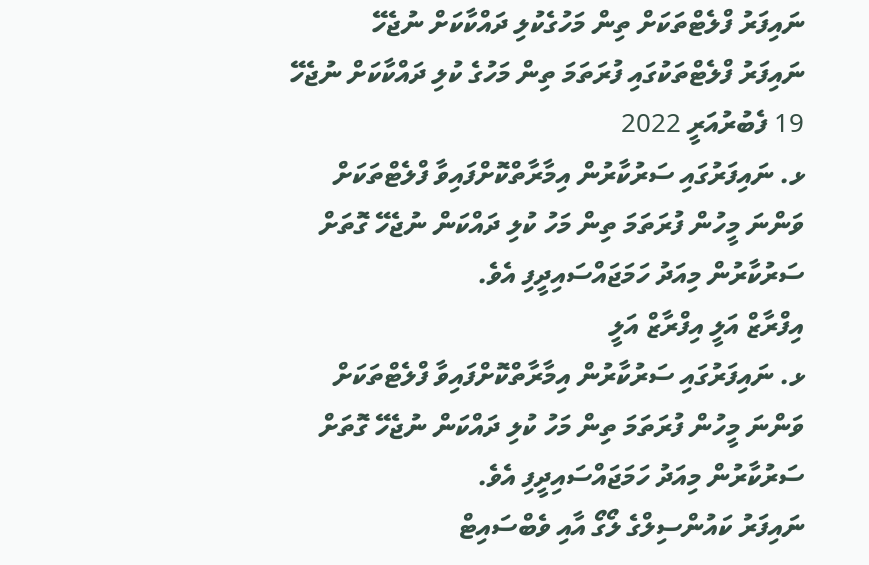ނައިފަރު ފްލެޓްތަކަށް ތިން މަހުގެކުލި ދައްކާކަށް ނުޖެހޭ
ނައިފަރު ފްލެޓްތަކުގައި ފުރަތަމަ ތިން މަހުގެ ކުލި ދައްކާކަށް ނުޖެހޭ
19 ފެބުރުއަރީ 2022
ޅ. ނައިފަރުގައި ސަރުކާރުން އިމާރާތްކޮށްފައިވާ ފްލެޓްތަކަށް ވަންނަ މީހުން ފުރަތަމަ ތިން މަހު ކުލި ދައްކަން ނުޖެހޭ ގޮތަށް ސަރުކާރުން މިއަދު ހަމަޖައްސައިދީފި އެވެ.
އިފްރާޒް އަލީ އިފްރާޒް އަލީ
ޅ. ނައިފަރުގައި ސަރުކާރުން އިމާރާތްކޮށްފައިވާ ފްލެޓްތަކަށް ވަންނަ މީހުން ފުރަތަމަ ތިން މަހު ކުލި ދައްކަން ނުޖެހޭ ގޮތަށް ސަރުކާރުން މިއަދު ހަމަޖައްސައިދީފި އެވެ.
ނައިފަރު ކައުންސިލްގެ ލޯގޯ އާއި ވެބްސައިޓް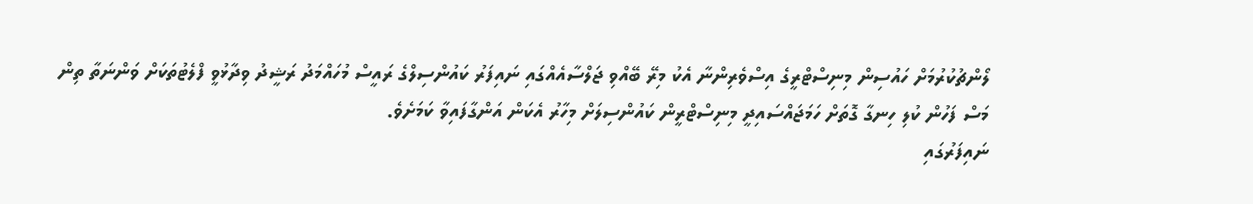ލޯންޗުކުރުމަށް ހައުސިން މިނިސްޓްރީގެ އިސްވެރިންނާ އެކު މިރޭ ބޭއްވި ޖަލްސާއެއްގައި ނައިފަރު ކައުންސިލްގެ ރައީސް މުހައްމަދު ރަޝީދު ވިދާޅުވީ ފްލެޓުތަކަށް ވަންނަތާ ތިން މަސް ފަހުން ކުލި ހިނގާ ގޮތަށް ހަމަޖައްސައިދީ މިނިސްޓްރީން ކައުންސިލަށް މިހާރު އެކަން އަންގާފައިވާ ކަމަށެވެ.
ނައިފަރުގައި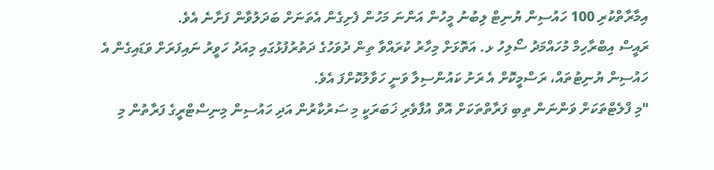އިމާރާތްކުރި 100 ހައުސިން ޔުނިޓް ލިބުނު މީހުން އަންނަ މަހުން ފެށިގެން އެތަނަށް ބަދަލުވާން ފަށާނެ އެވެ.
ރައީސް އިބްރާހިމް މުހައްމަދު ސޯލިހު ޅ. އަތޮޅަށް މިހާރު ކުރައްވާ ތިން ދުވަހުގެ ދަތުރުފުޅުގައި މިއަދު ހަވީރު ނައިފަރަށް ވަޑައިގެން އެ ހައުސިން ޔުނިޓުތައް، ރަސްމީކޮށް އެ ރަށު ކައުންސިލާ ވަނީ ހަވާލުކޮށްފަ އެވެ.
"މި ފްލެޓްތަކަށް ވަންނަން ތިބި ފަރާތްތަކަށް އޮތް އުފާވެރި ޚަބަރަކީ މި ސަރުކާރުން އަދި ހައުސިން މިނިސްޓްރީގެ ފަރާތުން މި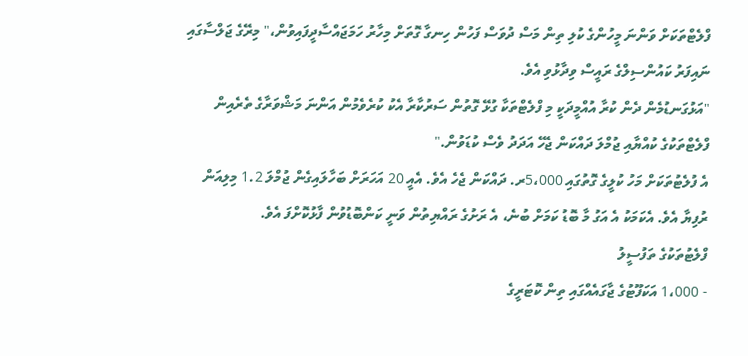ފްލެޓްތަކަށް ވަންނަ މީހުންގެ ކުލި ތިން މަސް ދުވަސް ފަހުން ހިނގާ ގޮތަށް މިހާރު ހަމަޖައްސާދީފައިވުން،" މިރޭގެ ޖަލްސާގައި ނައިފަރު ކައުންސިލްގެ ރައީސް ވިދާޅުވި އެވެ.
"އަޅުގަނޑުމެން ދެން ކުރާ އުއްމީދަކީ މި ފްލެޓްތަކާ ގުޅޭ ގޮތުން ސަރުކާރާ އެކު ކުރެވެމުން އަންނަ މަޝްވަރާގެ ތެރެއިން ފްލެޓްތަކުގެ ކުއްޔާއި ޖުމްލަ ދައްކަން ޖެހޭ އަދަދު ވެސް ކުޑަވުން."
އެ ފުލެޓުތަކަށް މަހު ކުލީގެ ގޮތުގައި 5،000ރ. ދައްކަން ޖެހެ އެވެ. އެއީ 20 އަހަރަށް ބަހާލައިގެން ޖުމްލަ 1.2 މިލިއަން ރުފިޔާ އެވެ. އެކަމަކު އެ އަގު މާ ބޮޑު ކަމަށް ބުނެ، އެ ރަށުގެ ރައްޔިތުން ވަނީ ކަންބޮޑުވުން ފާޅުކޮށްފަ އެވެ.
ފްލެޓުތަކުގެ ތަފުސީލު
- 1،000 އަކަފޫޓުގެ ޖާގައެއްގައި ތިން ކޮޓަރީގެ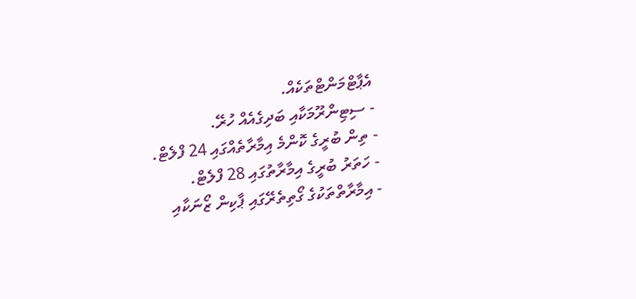އެޕާޓްމަންޓްތަކެއް.
- ސިޓިންރޫމަކާއި ބަދިގެއެއް ހުރޭ.
- ތިން ބުރީގެ ކޮންމެ އިމާރާތެއްގައި 24 ފްލެޓް.
- ހަތަރު ބުރީގެ އިމާރާތުގައި 28 ފްލެޓް.
- އިމާރާތްތަކުގެ ގޯތިތެރޭގައި ޕާކިން ޒޯނަކާއި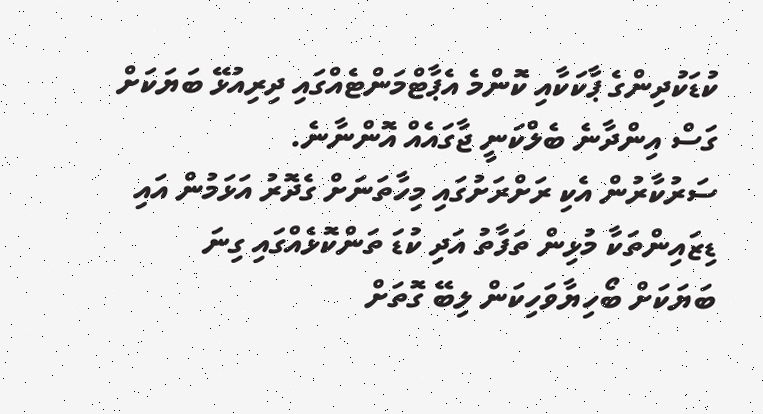ކުޑަކުދިންގެ ޕާކަކާއި ކޮންމެ އެޕާޓްމަންޓެއްގައި ދިރިއުޅޭ ބަޔަކަށް ގަސް އިންދާނެ ބެލްކަނީ ޖާގައެއް އޮންނާނެ.
ސަރުކާރުން އެކި ރަށްރަށުގައި މިހާތަނަށް ގެދޮރު އަޅަމުން އައި ޑިޒައިންތަކާ މުޅިން ތަފާތު އަދި ކުޑަ ތަންކޮޅެއްގައި ގިނަ ބަޔަކަށް ބޯހިޔާވަހިކަން ލިބޭ ގޮތަށް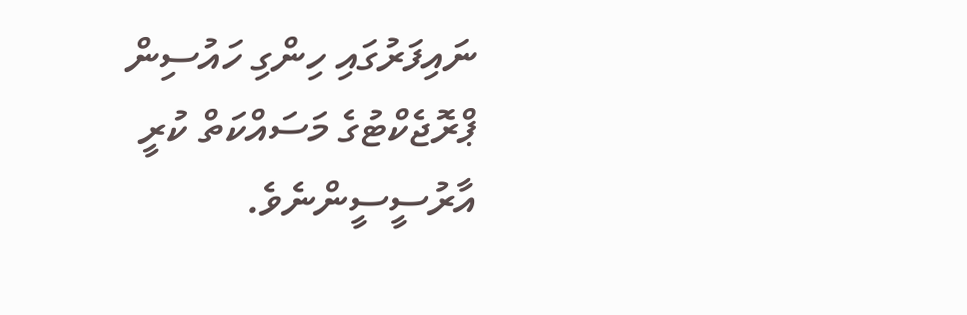ނައިފަރުގައި ހިންގި ހައުސިން ޕްރޮޖެކްޓުގެ މަސައްކަތް ކުރީ އާރުސީސީންނެވެ.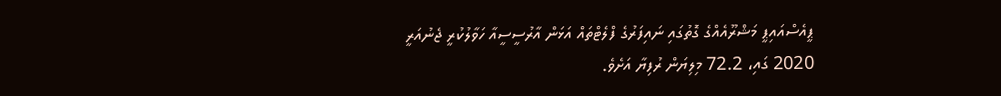ޕީއެސްއައިޕީ މަޝްރޫއެއްގެ ގޮތުގައި ނައިފަރުގެ ފްލެޓްތައް އަޅަން އާރުސީސީއާ ހަވާލުކުރީ ޖެނުއަރީ 2020 ގައި، 72.2 މިލިޔަން ރުފިޔާ އަށެވެ.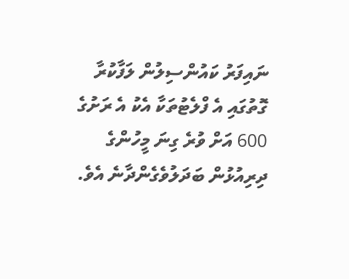ނައިފަރު ކައުންސިލުން ލަފާކުރާ ގޮތުގައި އެ ފްލެޓުތަކާ އެކު އެ ރަށުގެ 600 އަށް ވުރެ ގިނަ މީހުންގެ ދިރިއުޅުން ބަދަލުވެގެންދާނެ އެވެ.